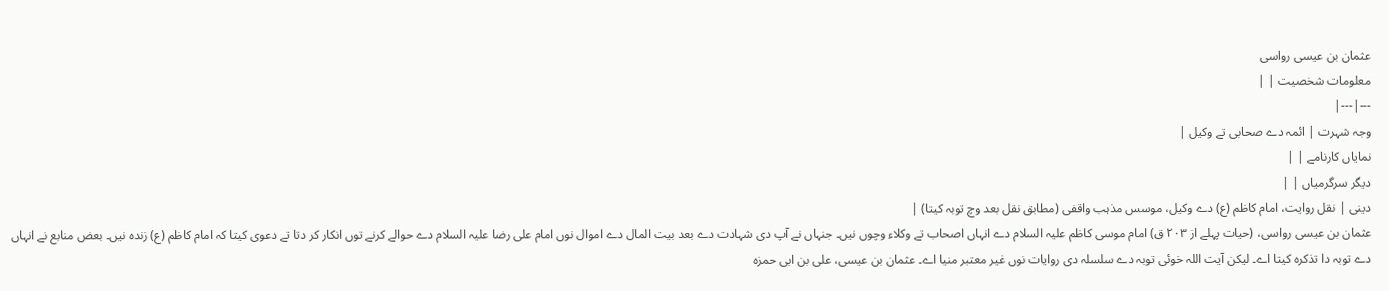عثمان بن عیسی رواسی
معلومات شخصیت | |
---|---|
وجہ شہرت | ائمہ دے صحابی تے وکیل |
نمایاں کارنامے | |
دیگر سرگرمیاں | |
دینی | نقل روایت، امام کاظم (ع) دے وکیل، موسس مذہب واقفی (مطابق نقل بعد وچ توبہ کيتا) |
عثمان بن عیسی رواسی، (حیات پہلے از ۲۰۳ ق) امام موسی کاظم علیہ السلام دے انہاں اصحاب تے وکلاء وچوں نيں۔ جنہاں نے آپ دی شہادت دے بعد بیت المال دے اموال نوں امام علی رضا علیہ السلام دے حوالے کرنے توں انکار کر دتا تے دعوی کيتا کہ امام کاظم (ع) زندہ نيں۔ بعض منابع نے انہاں دے توبہ دا تذکرہ کيتا اے۔ لیکن آیت اللہ خوئی توبہ دے سلسلہ دی روایات نوں غیر معتبر منیا اے۔ عثمان بن عیسی، علی بن ابی حمزہ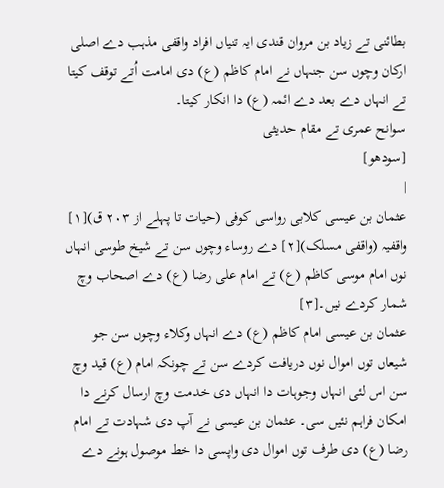بطائنی تے زیاد بن مروان قندی ایہ تنیاں افراد واقفی مذہب دے اصلی ارکان وچوں سن جنہاں نے امام کاظم (ع) دی امامت اُتے توقف کيتا تے انہاں دے بعد دے ائمہ (ع) دا انکار کيتا۔
سوانح عمری تے مقام حدیثی
[سودھو]
|
عثمان بن عیسی کلابی رواسی کوفی (حیات تا پہلے از ۲۰۳ ق)[۱] واقفیہ (واقفی مسلک)[۲] دے روساء وچوں سن تے شیخ طوسی انہاں نوں امام موسی کاظم (ع) تے امام علی رضا (ع) دے اصحاب وچ شمار کردے نيں۔[۳]
عثمان بن عیسی امام کاظم (ع) دے انہاں وکلاء وچوں سن جو شیعاں توں اموال نوں دریافت کردے سن تے چونکہ امام (ع) قید وچ سن اس لئی انہاں وجوہات دا انہاں دی خدمت وچ ارسال کرنے دا امکان فراہم نئيں سی۔ عثمان بن عیسی نے آپ دی شہادت تے امام رضا (ع) دی طرف توں اموال دی واپسی دا خط موصول ہونے دے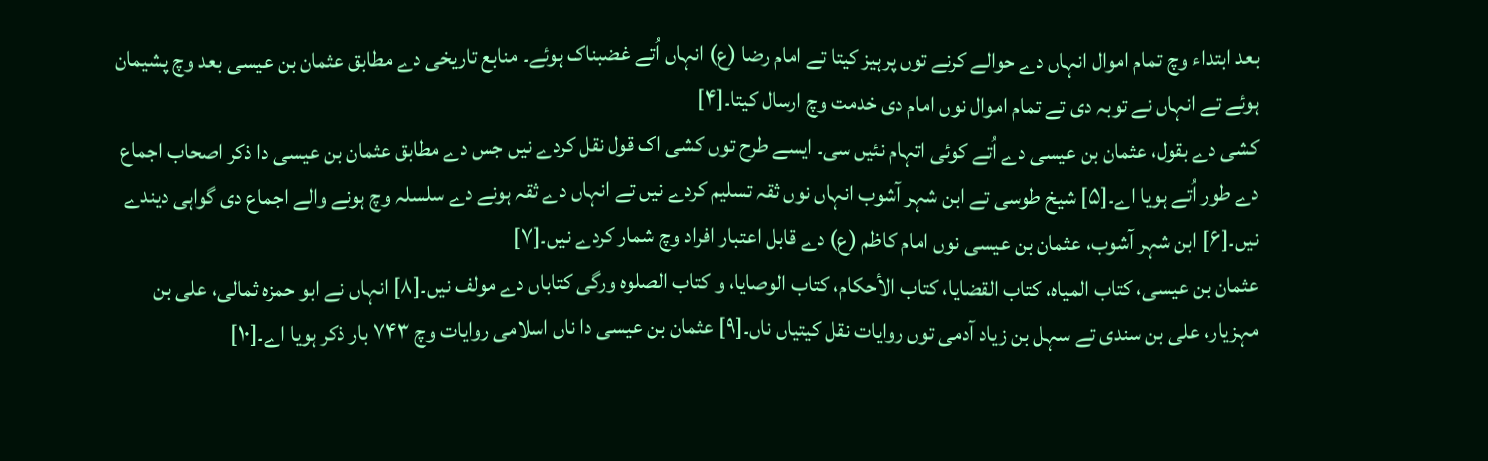بعد ابتداء وچ تمام اموال انہاں دے حوالے کرنے توں پرہیز کيتا تے امام رضا (ع) انہاں اُتے غضبناک ہوئے۔ منابع تاریخی دے مطابق عثمان بن عیسی بعد وچ پشیمان ہوئے تے انہاں نے توبہ دی تے تمام اموال نوں امام دی خدمت وچ ارسال کيتا۔[۴]
کشی دے بقول، عثمان بن عیسی دے اُتے کوئی اتہام نئيں سی۔ ايسے طرح توں کشی اک قول نقل کردے نيں جس دے مطابق عثمان بن عیسی دا ذکر اصحاب اجماع دے طور اُتے ہويا اے۔[۵] شیخ طوسی تے ابن شہر آشوب انہاں نوں ثقہ تسلیم کردے نيں تے انہاں دے ثقہ ہونے دے سلسلہ وچ ہونے والے اجماع دی گواہی دیندے نيں۔[۶] ابن شہر آشوب، عثمان بن عیسی نوں امام کاظم (ع) دے قابل اعتبار افراد وچ شمار کردے نيں۔[۷]
عثمان بن عیسی، کتاب المیاہ، کتاب القضایا، کتاب الأحکام، کتاب الوصایا، و کتاب الصلوہ ورگی کتاباں دے مولف نيں۔[۸] انہاں نے ابو حمزہ ثمالی، علی بن مہزیار، علی بن سندی تے سہل بن زیاد آدمی توں روایات نقل کيتیاں ناں۔[۹] عثمان بن عیسی دا ناں اسلامی روایات وچ ۷۴۳ بار ذکر ہويا اے۔[۱۰]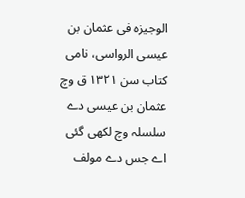الوجیزہ فی عثمان بن عیسی الرواسی، نامی کتاب سن ۱۳۲۱ ق وچ عثمان بن عیسی دے سلسلہ وچ لکھی گئی اے جس دے مولف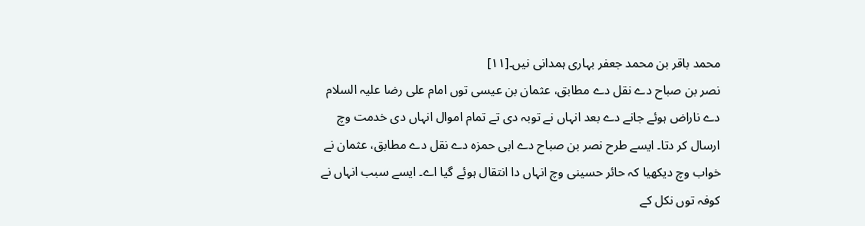محمد باقر بن محمد جعفر بہاری ہمدانی نيں۔[۱۱]
نصر بن صباح دے نقل دے مطابق، عثمان بن عیسی توں امام علی رضا علیہ السلام دے ناراض ہوئے جانے دے بعد انہاں نے توبہ دی تے تمام اموال انہاں دی خدمت وچ ارسال کر دتا۔ ايسے طرح نصر بن صباح دے ابی حمزہ دے نقل دے مطابق، عثمان نے خواب وچ دیکھیا کہ حائر حسینی وچ انہاں دا انتقال ہوئے گیا اے۔ ايسے سبب انہاں نے کوفہ توں نکل کے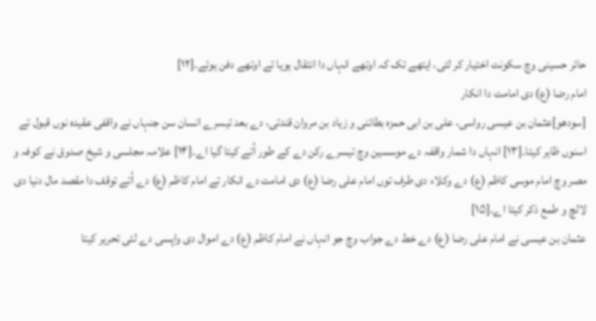حائر حسینی وچ سکونت اختیار کر لئی، ایتھے تک کہ اوتھے انہاں دا انتقال ہويا تے اوتھے دفن ہوئے۔[۱۲]
امام رضا (ع) دی امامت دا انکار
[سودھو]عثمان بن عیسی رواسی، علی بن ابی حمزه بطائنی و زیاد بن مروان قندتی، دے بعد تیسرے انسان سن جنہاں نے واقفی عقیدہ نوں قبول تے اسنوں ظاہر کيتا۔[۱۳] انہاں دا شمار واقفہ دے موسسین وچ تیسرے رکن دے کے طور اُتے کيتا گیا اے۔[۱۴] علامہ مجلسی و شیخ صدوق نے کوفہ و مصر وچ امام موسی کاظم (ع) دے وکلاء دی طرف توں امام علی رضا (ع) دی امامت دے انکار تے امام کاظم (ع) دے اُتے توقف دا مقصد مال دنیا دی لالچ و طمع ذکر کيتا اے۔[۱۵]
عثمان بن عیسی نے امام علی رضا (ع) دے خط دے جواب وچ جو انہاں نے امام کاظم (ع) دے اموال دی واپسی دے لئی تحریر کيتا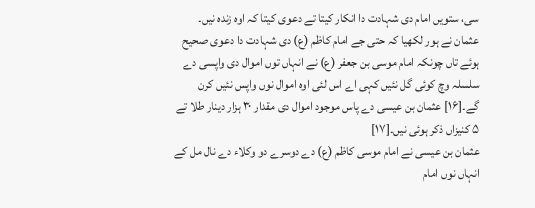سی، ستويں امام دی شہادت دا انکار کيتا تے دعوی کيتا کہ اوہ زندہ نيں۔ عثمان نے ہور لکھیا کہ حتی جے امام کاظم (ع) دی شہادت دا دعوی صحیح ہوئے تاں چونکہ امام موسی بن جعفر (ع) نے انہاں توں اموال دی واپسی دے سلسلہ وچ کوئی گل نئيں کہی اے اس لئی اوہ اموال نوں واپس نئيں کرن گے۔[۱۶] عثمان بن عیسی دے پاس موجود اموال دی مقدار ۳۰ ہزار دینار طلا تے ۵ کنیزاں ذکر ہوئی نيں۔[۱۷]
عثمان بن عیسی نے امام موسی کاظم (ع) دے دوسرے دو وکلاء دے نال مل کے انہاں نوں امام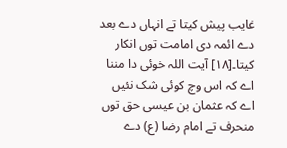غایب پیش کيتا تے انہاں دے بعد دے ائمہ دی امامت توں انکار کيتا۔[۱۸] آیت اللہ خوئی دا مننا اے کہ اس وچ کوئی شک نئيں اے کہ عثمان بن عیسی حق توں منحرف تے امام رضا (ع) دے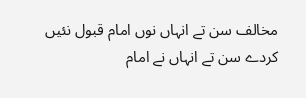مخالف سن تے انہاں نوں امام قبول نئيں کردے سن تے انہاں نے امام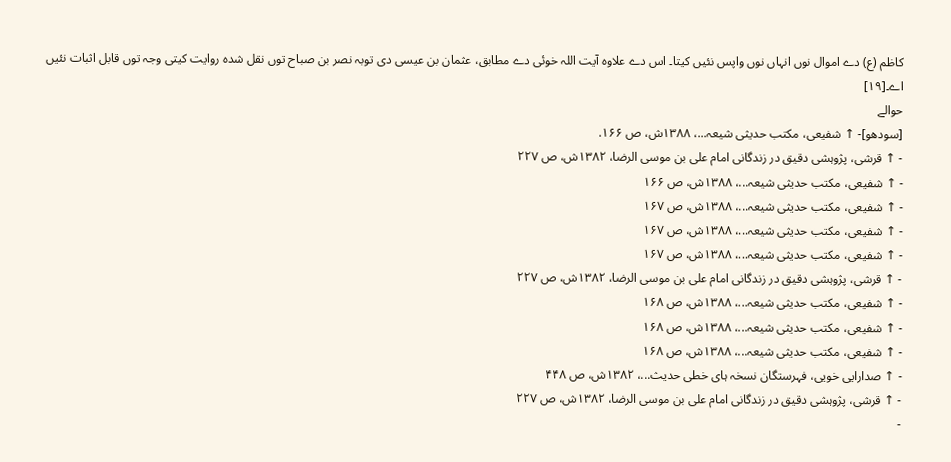کاظم (ع) دے اموال نوں انہاں نوں واپس نئيں کيتا۔ اس دے علاوہ آیت اللہ خوئی دے مطابق، عثمان بن عیسی دی توبہ نصر بن صباح توں نقل شدہ روایت کيتی وجہ توں قابل اثبات نئيں اے۔[۱۹]
حوالے
[سودھو]- ↑ شفیعی، مکتب حدیثی شیعہ...، ۱۳۸۸ش، ص ۱۶۶.
- ↑ قرشی، پژوہشی دقیق در زندگانی امام علی بن موسی الرضا، ۱۳۸۲ش، ص ۲۲۷
- ↑ شفیعی، مکتب حدیثی شیعہ...، ۱۳۸۸ش، ص ۱۶۶
- ↑ شفیعی، مکتب حدیثی شیعہ...، ۱۳۸۸ش، ص ۱۶۷
- ↑ شفیعی، مکتب حدیثی شیعہ...، ۱۳۸۸ش، ص ۱۶۷
- ↑ شفیعی، مکتب حدیثی شیعہ...، ۱۳۸۸ش، ص ۱۶۷
- ↑ قرشی، پژوہشی دقیق در زندگانی امام علی بن موسی الرضا، ۱۳۸۲ش، ص ۲۲۷
- ↑ شفیعی، مکتب حدیثی شیعہ...، ۱۳۸۸ش، ص ۱۶۸
- ↑ شفیعی، مکتب حدیثی شیعہ...، ۱۳۸۸ش، ص ۱۶۸
- ↑ شفیعی، مکتب حدیثی شیعہ...، ۱۳۸۸ش، ص ۱۶۸
- ↑ صدارایی خویی، فہرستگان نسخہ ہای خطی حدیث...، ۱۳۸۲ش، ص ۴۴۸
- ↑ قرشی، پژوہشی دقیق در زندگانی امام علی بن موسی الرضا، ۱۳۸۲ش، ص ۲۲۷
-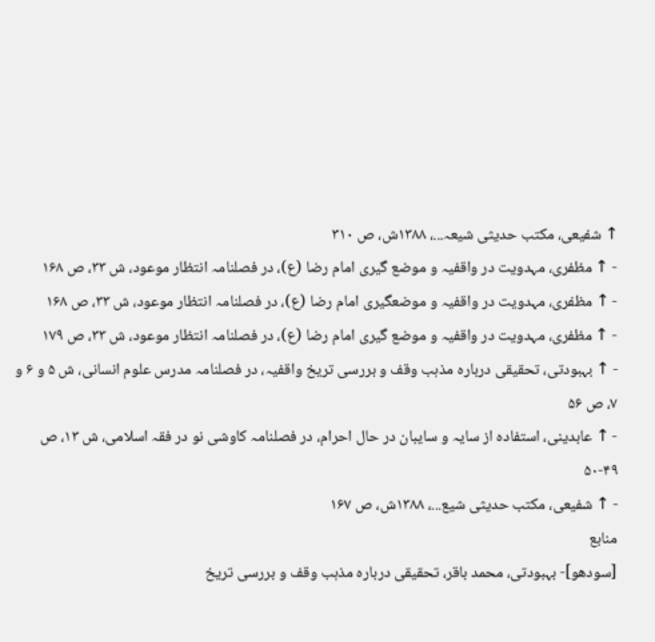↑ شفیعی، مکتب حدیثی شیعہ...، ۱۳۸۸ش، ص ۳۱۰
- ↑ مظفری، مہدویت در واقفیہ و موضع گیری امام رضا (ع)، در فصلنامہ انتظار موعود، ش ۳۳، ص ۱۶۸
- ↑ مظفری، مہدویت در واقفیہ و موضعگیری امام رضا (ع)، در فصلنامہ انتظار موعود، ش ۳۳، ص ۱۶۸
- ↑ مظفری، مہدویت در واقفیہ و موضع گیری امام رضا (ع)، در فصلنامہ انتظار موعود، ش ۳۳، ص ۱۷۹
- ↑ بہبودتی، تحقیقی درباره مذہب وقف و بررسی تریخ واقفیہ، در فصلنامہ مدرس علوم انسانی، ش ۵ و ۶ و ۷، ص ۵۶
- ↑ عابدینی، استفاده از سایہ و سایبان در حال احرام، در فصلنامہ کاوشی نو در فقہ اسلامی، ش ۱۳، ص ۴۹-۵۰
- ↑ شفیعی، مکتب حدیثی شیع...، ۱۳۸۸ش، ص ۱۶۷
منابع
[سودھو]- بہبودتی، محمد باقر، تحقیقی درباره مذہب وقف و بررسی تریخ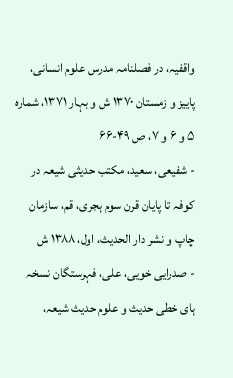واقفیہ، در فصلنامہ مدرس علوم انسانی، پاییز و زمستان ۱۳۷۰ ش و بہار ۱۳۷۱، شماره ۵ و ۶ و ۷، ص ۴۹-۶۶
- شفیعی، سعید، مکتب حدیثی شیعہ در کوفہ تا پایان قرن سوم ہجری، قم، سازمان چاپ و نشر دار الحدیث، اول، ۱۳۸۸ ش
- صدرایی خویی، علی، فہرستگان نسخہ ہای خطی حدیث و علوم حدیث شیعہ،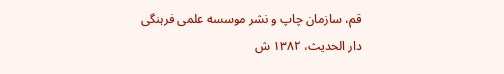قم، سازمان چاپ و نشر موسسه علمی فرہنگی دار الحدیث، ۱۳۸۲ ش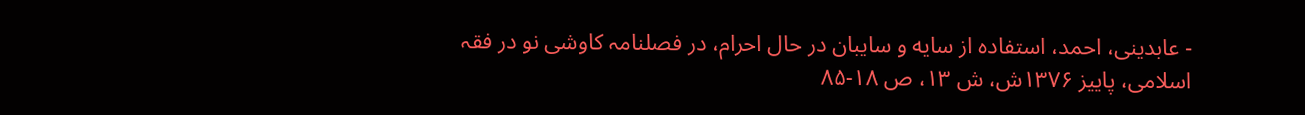- عابدینی، احمد، استفاده از سایه و سایبان در حال احرام، در فصلنامہ کاوشی نو در فقہ اسلامی، پاییز ۱۳۷۶ش، ش ۱۳، ص ۱۸-۸۵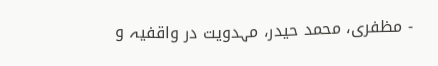- مظفری، محمد حیدر، مہدویت در واقفیہ و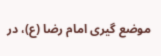موضع گیری امام رضا (ع)، در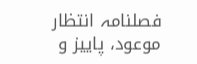فصلنامہ انتظار موعود، پاییز و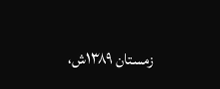زمستان ۱۳۸۹ش،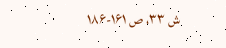ش ۳۳، ص ۱۶۱-۱۸۶